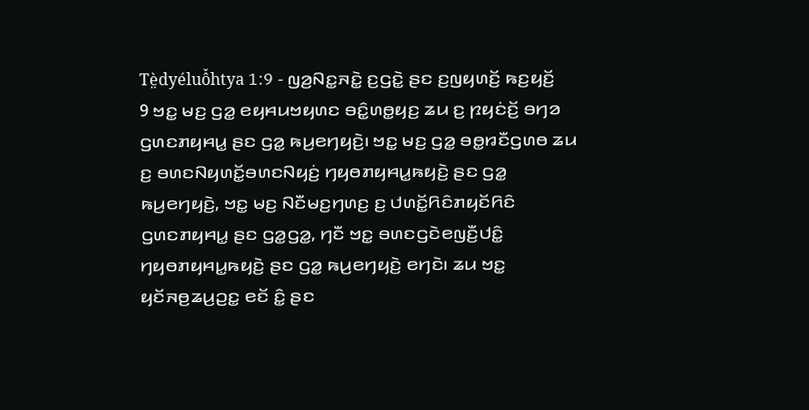Tè̤dyéluô̌htya 1:9 - ꤜꤤ꤬ꤡꤢ꤭ꤏꤢꤧ꤭ ꤢ꤬ꤞꤢꤧ꤭ ꤔꤢ ꤢ꤬ꤜꤟꤛꤢꤩ꤬ ꤒꤢ꤬ꤟꤢꤩ꤬
9 ꤠꤢ꤭ ꤗꤢ꤬ ꤞꤤ꤭ ꤕꤟꤌꤣꤠꤟꤛꤢ ꤋꤢꤨ꤭ꤛꤥ꤭ꤟꤢ꤬ ꤘꤣ ꤢ꤬ ꤐꤟꤢꤦꤢꤩ꤬ ꤋꤚꤤ ꤞꤛꤢꤊꤟꤌꤣ꤭ ꤔꤢ ꤞꤤ꤭ ꤒꤣ꤬ꤕꤚꤟꤢꤧ꤬꤯ ꤠꤢ꤭ ꤗꤢ꤬ ꤞꤤ꤭ ꤋꤥ꤭ꤙꤢꤪꤞꤛꤥ ꤘꤣ ꤢ꤬ ꤋꤛꤢꤡꤟꤛꤢꤩ꤭ꤋꤛꤢꤡꤟꤢꤦ꤬ ꤚꤟꤥꤊꤟꤌꤣ꤭ꤒꤟꤢꤧ꤬ ꤔꤢ ꤞꤤ꤭ ꤒꤣ꤬ꤕꤚꤟꤢꤧ꤬, ꤠꤢ꤭ ꤗꤢ꤬ ꤡꤢꤪꤗꤢ꤬ꤚꤛꤢ꤬ ꤢ꤬ ꤓꤛꤢꤩ꤭ꤖꤢꤨꤊꤟꤢꤩꤖꤢꤨ ꤞꤛꤢꤊꤟꤌꤣ꤭ ꤔꤢ ꤞꤤ꤭ꤞꤤ꤭, ꤚꤢꤪ ꤠꤢ꤭ ꤋꤛꤢꤞꤢꤧꤕꤜꤢꤪ꤬ꤓꤢꤨ꤭ ꤚꤟꤥꤊꤟꤌꤣ꤭ꤒꤟꤢꤧ꤬ ꤔꤢ ꤞꤤ꤭ ꤒꤣ꤬ꤕꤚꤟꤢꤧ꤬ ꤕꤚꤢꤧ꤯ ꤘꤣ ꤠꤢ꤭ ꤟꤢꤩꤏꤥ꤬ꤘꤣ꤬ꤑꤢ꤭ ꤕꤢꤩ ꤢꤨ꤭ ꤔꤢ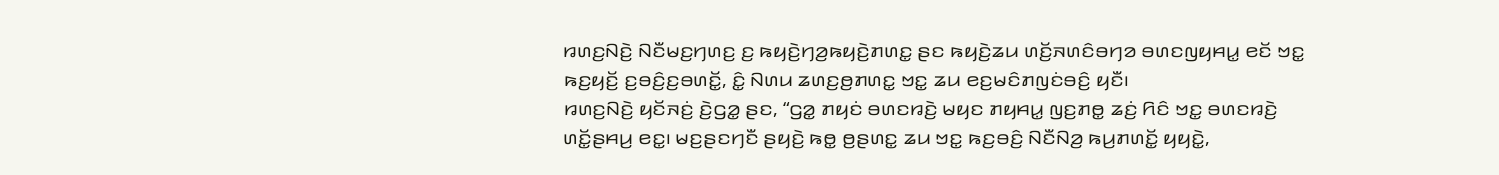ꤙꤛꤢ꤬ꤡꤢꤧ꤬ ꤡꤢꤪꤗꤢ꤬ꤚꤛꤢ꤬ ꤢ꤬ ꤒꤟꤢꤧ꤬ꤚꤤ꤬ꤒꤟꤢꤧ꤬ꤊꤛꤢ꤭ ꤔꤢ ꤒꤟꤢꤧ꤬ꤘꤣ ꤛꤢꤩ꤬ꤏꤛꤢꤨꤋꤚꤤ ꤋꤛꤢꤜꤟꤌꤣ꤭ ꤕꤢꤩ ꤠꤢ꤭ ꤒꤢ꤬ꤟꤢꤩ꤬ ꤢ꤬ꤋꤢꤨ꤬ꤢ꤬ꤋꤛꤢꤩ꤭, ꤢꤨ꤭ ꤡꤛꤣ ꤘꤛꤢ꤬ꤥ꤬ꤊꤛꤢ꤭ ꤠꤢ꤭ ꤘꤣ ꤕꤢ꤬ꤗꤢꤨꤊꤜꤢꤦꤋꤢꤨ꤬ ꤟꤢꤪ꤯
ꤙꤛꤢ꤬ꤡꤢꤧ꤬ ꤟꤢꤩꤏꤢꤦ꤬ ꤢꤧ꤬ꤞꤤ꤭ ꤔꤢ, “ꤞꤤ꤭ ꤊꤟꤢꤦ ꤋꤛꤢꤙꤢꤧ꤬ ꤗꤟꤢ ꤊꤟꤌꤣ꤭ ꤜꤢ꤬ꤊꤥ꤭ ꤘꤢꤦ꤬ ꤖꤢꤨ ꤠꤢ꤭ ꤋꤛꤢꤙꤢꤧ꤬ ꤛꤢꤩ꤭ꤔꤌꤣ꤬ ꤕꤢ꤭꤯ ꤗꤢ꤬ꤔꤢꤚꤢꤪ ꤔꤟꤢꤧ꤬ ꤒꤥ꤭ ꤥ꤬ꤔꤛꤢ꤭ ꤘꤣ ꤠꤢ꤭ ꤒꤢ꤬ꤋꤢꤨ꤬ ꤡꤢꤪꤡꤤ꤬ ꤒꤣ꤬ꤊꤛꤢꤩ꤭ ꤟꤟꤢꤧ꤭,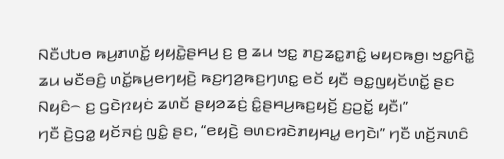ꤡꤢꤪꤓꤝꤥ ꤒꤣ꤬ꤊꤛꤢꤩ꤭ ꤟꤟꤢꤧ꤭ꤔꤌꤣ꤬ ꤢ꤬ ꤥ꤬ ꤘꤣ ꤠꤢ꤭ ꤊꤢ꤬ꤘꤢ꤭ꤊꤢꤨ꤭ ꤗꤟꤢꤒꤥ꤬꤯ ꤠꤢ꤭ꤖꤢꤧ꤭ ꤘꤣ ꤗꤢꤪꤋꤢꤨ꤬ ꤛꤢꤩ꤭ꤒꤣ꤬ꤕꤚꤟꤢꤧ꤬ ꤒꤢ꤬ꤚꤤ꤬ꤒꤢ꤬ꤚꤛꤢ꤭ ꤕꤢꤩ ꤟꤢꤪ ꤋꤢ꤭ꤜꤟꤢꤩꤛꤢꤩ꤭ ꤔꤢ ꤡꤟꤢꤨ꤮ ꤢ꤬ ꤞꤢꤧꤐꤟꤢꤦ ꤘꤛꤢꤩ ꤔꤟꤤꤘꤢꤦ꤬ ꤢꤨ꤭ꤔꤌꤣ꤬ꤒꤢ꤬ꤟꤢꤩ꤬ ꤢ꤬ꤑꤢꤩ꤭ ꤟꤢꤪ꤯”
ꤚꤢꤪ ꤢꤧ꤬ꤞꤤ꤭ ꤟꤢꤩꤏꤢꤦ꤬ ꤜꤢꤨ꤭ ꤔꤢ, “ꤕꤟꤢꤧ꤬ ꤋꤛꤢꤙꤢꤧꤊꤟꤌꤣ꤭ ꤕꤚꤢꤧ꤯” ꤚꤢꤪ ꤛꤢꤩ꤬ꤏꤛꤢꤨ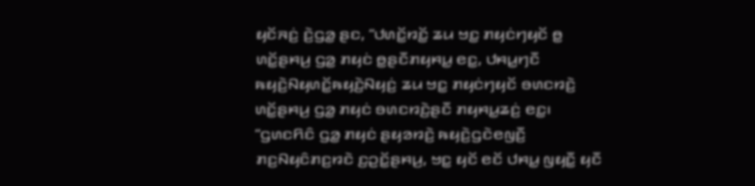ꤟꤢꤩꤏꤢꤦ꤬ ꤢꤧ꤬ꤞꤤ꤭ ꤔꤢ, “ꤓꤛꤢꤩ꤭ꤙꤢꤩ꤭ ꤘꤣ ꤠꤢ꤭ ꤊꤟꤢꤦꤚꤟꤢꤩ ꤥ꤭ ꤛꤢꤩ꤭ꤔꤌꤣ꤬ ꤞꤤ꤭ ꤊꤟꤢꤦ ꤥ꤭ꤔꤢꤪꤊꤟꤌꤣ꤭ ꤕꤢ꤭, ꤓꤌꤣ꤭ꤚꤢꤪ ꤒꤟꤢꤧ꤬ꤡꤟꤛꤢꤩ꤭ꤒꤟꤢꤧ꤬ꤡꤟꤢꤦ꤬ ꤘꤣ ꤠꤢ꤭ ꤊꤟꤢꤦꤚꤟꤢꤩ ꤋꤛꤢꤙꤢꤧ꤬ ꤛꤢꤩ꤭ꤔꤌꤣ꤬ ꤞꤤ꤭ ꤊꤟꤢꤦ ꤋꤛꤢꤙꤢꤧ꤬ꤔꤢꤪ ꤊꤟꤌꤣ꤭ꤘꤢꤦ꤬ ꤕꤢ꤭꤯
“ꤞꤛꤢꤖꤢꤨ ꤞꤤ꤭ ꤊꤟꤢꤦ ꤔꤟꤤꤙꤢꤧ꤬ ꤒꤟꤢꤧ꤬ꤞꤢꤧꤕꤜꤢꤪ꤬ ꤊꤢ꤬ꤡꤟꤢꤨꤊꤢ꤬ꤙꤢꤧ ꤢ꤬ꤑꤢꤩ꤭ꤔꤌꤣ꤬, ꤠꤢ꤭ ꤟꤢꤩ ꤕꤢꤩ ꤓꤌꤣ꤭ ꤜꤟꤢꤪ꤭ ꤟꤢꤪ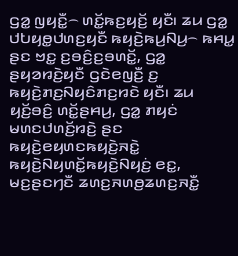ꤞꤤ꤭ ꤜꤟꤢꤪ꤭꤮ ꤛꤢꤩ꤭ꤒꤢ꤬ꤟꤢꤩ꤬ ꤟꤢꤪ꤯ ꤘꤣ ꤞꤤ꤭ ꤓꤝꤟꤥ꤭ꤓꤛꤢ꤬ꤟꤢꤪ ꤒꤟꤢꤧ꤬ꤒꤣ꤬ꤡꤣ꤬꤮ ꤒꤌꤣ꤭ ꤔꤢ ꤠꤢ꤭ ꤢ꤬ꤋꤢꤨ꤬ꤢ꤬ꤋꤛꤢꤩ꤭, ꤞꤤ꤭ ꤔꤟꤤꤙꤢꤧ꤬ꤟꤢꤪ ꤞꤢꤧꤕꤜꤢꤪ꤬ ꤢ꤬ ꤒꤟꤢꤧ꤬ꤊꤢ꤬ꤡꤟꤢꤨꤊꤢ꤬ꤙꤢꤧ ꤟꤢꤪ꤯ ꤘꤣ ꤟꤢꤩ꤬ꤋꤢꤨ꤬ ꤛꤢꤩ꤭ꤔꤌꤣ꤬, ꤞꤤ꤭ ꤊꤟꤢꤦ ꤗꤛꤢꤓꤛꤢꤩ꤬ꤙꤢꤧ꤬ ꤔꤢ ꤒꤟꤢꤧ꤬ꤕꤟꤛꤢꤒꤟꤢꤧ꤬ꤏꤢꤧ꤭ ꤒꤟꤢꤧ꤬ꤡꤟꤛꤢꤩ꤭ꤒꤟꤢꤧ꤬ꤡꤟꤢꤦ꤬ ꤕꤢ꤭, ꤗꤢ꤬ꤔꤢꤚꤢꤪ ꤘꤛꤢ꤬ꤏꤛꤥ꤬ꤘꤛꤢ꤬ꤏꤢꤪ꤭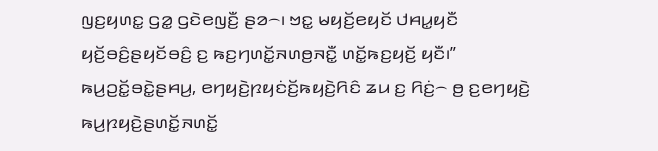ꤜꤢ꤬ꤟꤛꤢ꤭ ꤞꤤ꤭ ꤞꤢꤧꤕꤜꤢꤪ꤬ ꤔꤤ꤮꤯ ꤠꤢ꤭ ꤗꤟꤢꤩ꤬ꤕꤟꤢꤩ ꤓꤌꤣ꤭ꤟꤢꤪ ꤟꤢꤩ꤬ꤋꤢꤨ꤬ꤔꤟꤢꤩꤋꤢꤨ꤬ ꤢ꤬ ꤒꤢ꤬ꤚꤛꤢꤩ꤭ꤏꤛꤥ꤬ꤏꤢꤪ꤭ ꤛꤢꤩ꤭ꤒꤢ꤬ꤟꤢꤩ꤬ ꤟꤢꤪ꤯”
ꤒꤣ꤬ꤑꤢꤩ꤭ꤋꤢꤧ꤭ꤔꤌꤣ꤬, ꤕꤚꤟꤢꤧ꤬ꤐꤟꤢꤦꤢꤩ꤬ꤒꤟꤢꤧ꤬ꤖꤢꤨ ꤘꤣ ꤢ꤬ ꤖꤢꤦ꤬꤮ ꤥ꤬ ꤢ꤬ꤕꤚꤟꤢꤧ꤬ ꤒꤣ꤬ꤐꤟꤢꤧ꤬ꤔꤛꤢꤩ꤭ꤏꤛꤢꤩ꤭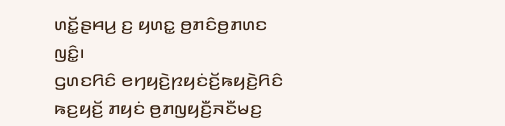ꤛꤢꤩ꤭ꤔꤌꤣ꤬ ꤢ꤬ ꤟꤛꤢ꤭ ꤥ꤬ꤊꤢꤨꤥ꤬ꤊꤛꤢ ꤜꤢꤨ꤭꤯
ꤞꤛꤢꤖꤢꤨ ꤕꤚꤟꤢꤧ꤬ꤐꤟꤢꤦꤢꤩ꤬ꤒꤟꤢꤧ꤬ꤖꤢꤨ ꤒꤢ꤬ꤟꤢꤩ꤬ ꤊꤟꤢꤦ ꤥ꤬ꤊꤜꤟꤢꤪ꤬ꤏꤢꤪꤗꤢ꤬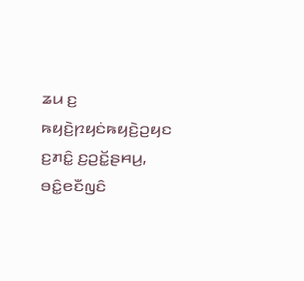ꤘꤣ ꤢ꤬ ꤒꤟꤢꤧ꤬ꤐꤟꤢꤦꤒꤟꤢꤧ꤬ꤑꤟꤢ ꤢ꤬ꤊꤢꤨ꤭ ꤢ꤬ꤑꤢꤩ꤭ꤔꤌꤣ꤬, ꤋꤢꤨ꤭ꤕꤢꤪꤜꤢꤨ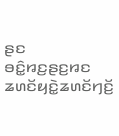ꤔꤢ ꤋꤢꤨ꤭ꤙꤢ꤬ꤔꤢ꤬ꤙꤢ ꤘꤛꤢꤩꤟꤢꤧ꤭ꤘꤛꤢꤩꤚꤢꤩ꤬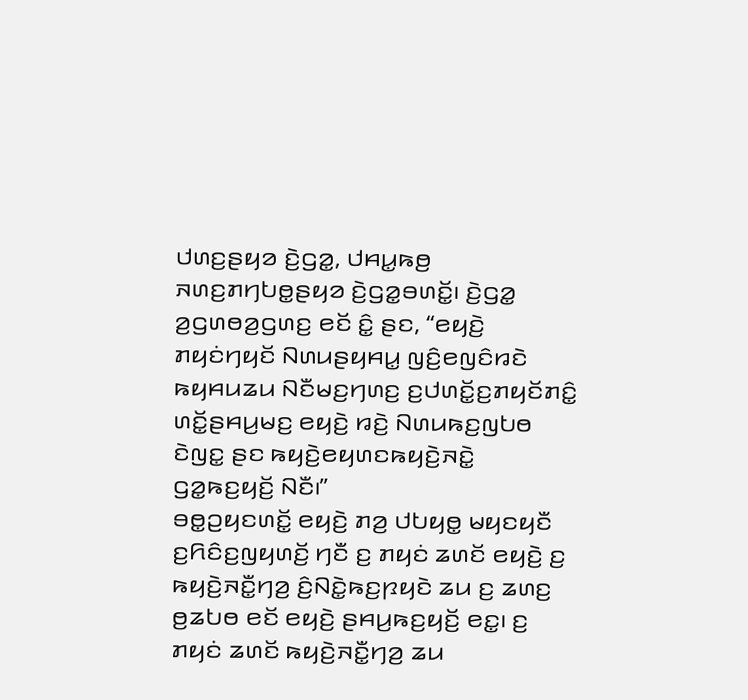ꤓꤛꤢ꤬ꤔꤟꤤ ꤢꤧ꤬ꤞꤤ꤭, ꤓꤌꤣ꤭ꤒꤥ꤬ ꤏꤛꤢ꤬ꤊꤚꤝꤥ꤭ꤔꤟꤤ ꤢꤧ꤬ꤞꤤ꤭ꤋꤛꤢꤩ꤭꤯ ꤢꤧ꤬ꤞꤤ꤭ ꤤ꤬ꤞꤛꤥꤤ꤬ꤞꤛꤢ꤬ ꤕꤢꤩ ꤢꤨ꤭ ꤔꤢ, “ꤕꤟꤢꤧ꤬ ꤊꤟꤢꤦꤚꤟꤢꤩ ꤡꤛꤣꤔꤟꤌꤣ꤭ ꤜꤢꤨ꤬ꤕꤜꤢꤨꤙꤢꤧ ꤒꤟꤌꤣꤘꤣ ꤡꤢꤪꤗꤢ꤬ꤚꤛꤢ꤬ ꤢ꤬ꤓꤛꤢꤩ꤭ꤢ꤬ꤊꤟꤢꤩꤊꤢꤨ꤭ ꤛꤢꤩ꤭ꤔꤌꤣ꤬ꤗꤢ꤬ ꤕꤟꤢꤧ꤬ ꤙꤢꤧ꤬ ꤡꤛꤣꤒꤢ꤬ꤜꤝꤥ ꤢꤧꤜꤢ꤭ ꤔꤢ ꤒꤟꤢꤧ꤬ꤕꤟꤛꤢꤒꤟꤢꤧ꤬ꤏꤢꤧ꤭ ꤞꤤ꤭ꤒꤢ꤬ꤟꤢꤩ꤬ ꤡꤢꤪ꤯”
ꤋꤥ꤭ꤑꤟꤢꤛꤢꤩ꤭ ꤕꤟꤢꤧ꤬ ꤊꤤ꤬ ꤓꤝꤟꤥ꤭ ꤗꤟꤢꤟꤢꤪ ꤢ꤬ꤖꤢꤨꤢ꤬ꤜꤟꤛꤢꤩ꤬ ꤚꤢꤪ ꤢ꤬ ꤊꤟꤢꤦ ꤘꤛꤢꤩ ꤕꤟꤢꤧ꤬ ꤢ꤬ ꤒꤟꤢꤧ꤬ꤏꤢꤪ꤭ꤚꤤ꤬ ꤢꤨ꤬ꤡꤢꤧ꤭ꤒꤢ꤬ꤐꤟꤢꤧ ꤘꤣ ꤢ꤬ ꤘꤛꤢ꤬ ꤥ꤬ꤘꤝꤥ ꤕꤢꤩ ꤕꤟꤢꤧ꤬ ꤔꤌꤣ꤬ꤒꤢ꤬ꤟꤢꤩ꤬ ꤕꤢ꤭꤯ ꤢ꤬ ꤊꤟꤢꤦ ꤘꤛꤢꤩ ꤒꤟꤢꤧ꤬ꤏꤢꤪ꤭ꤚꤤ꤬ ꤘꤣ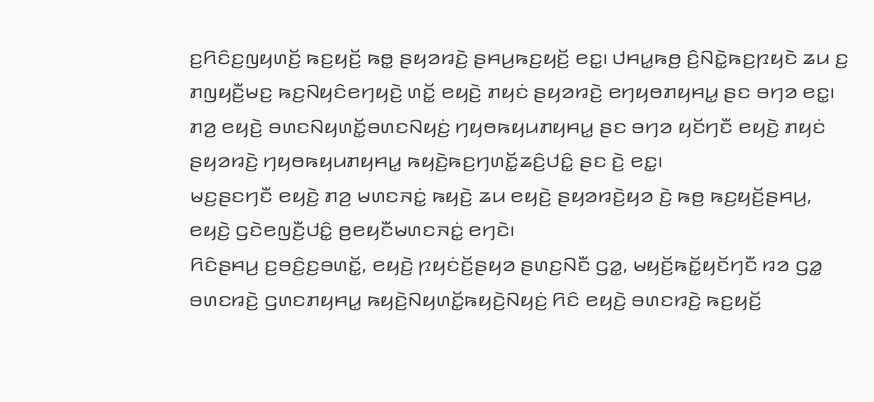ꤢ꤬ꤖꤢꤨꤢ꤬ꤜꤟꤛꤢꤩ꤬ ꤒꤢ꤬ꤟꤢꤩ꤬ ꤒꤥ꤭ ꤔꤟꤤꤙꤢꤧ꤬ ꤔꤌꤣ꤬ꤒꤢ꤬ꤟꤢꤩ꤬ ꤕꤢ꤭꤯ ꤓꤌꤣ꤭ꤒꤥ꤬ ꤢꤨ꤬ꤡꤢꤧ꤭ꤒꤢ꤬ꤐꤟꤢꤧ ꤘꤣ ꤢ꤬ ꤊꤜꤟꤢꤪ꤬ꤗꤢ꤬ ꤒꤢ꤬ꤡꤟꤢꤨꤕꤚꤟꤢꤧ꤬ ꤛꤢꤩ꤭ ꤕꤟꤢꤧ꤬ ꤊꤟꤢꤦ ꤔꤟꤤꤙꤢꤧ꤬ ꤕꤚꤟꤥꤊꤟꤌꤣ꤭ ꤔꤢ ꤋꤚꤤ ꤕꤢ꤭꤯ ꤊꤤ꤬ ꤕꤟꤢꤧ꤬ ꤋꤛꤢꤡꤟꤛꤢꤩ꤭ꤋꤛꤢꤡꤟꤢꤦ꤬ ꤚꤟꤥꤒꤟꤣꤊꤟꤌꤣ꤭ ꤔꤢ ꤋꤚꤤ ꤟꤢꤩꤚꤢꤪ ꤕꤟꤢꤧ꤬ ꤊꤟꤢꤦ ꤔꤟꤤꤙꤢꤧ꤬ ꤚꤟꤥꤒꤟꤣꤊꤟꤌꤣ꤭ ꤒꤟꤢꤧ꤬ꤒꤢ꤬ꤚꤛꤢꤩ꤭ꤘꤢꤨ꤬ꤓꤢꤨ꤭ ꤔꤢ ꤢꤧ꤬ ꤕꤢ꤭꤯
ꤗꤢ꤬ꤔꤢꤚꤢꤪ ꤕꤟꤢꤧ꤬ ꤊꤤ꤬ ꤗꤛꤢꤏꤢꤦ꤭ ꤒꤟꤢꤧ꤬ ꤘꤣ ꤕꤟꤢꤧ꤬ ꤔꤟꤤꤙꤢꤧ꤬ꤟꤤ ꤢꤧ꤬ ꤒꤥ꤬ ꤒꤢ꤬ꤟꤢꤩ꤬ꤔꤌꤣ꤬, ꤕꤟꤢꤧ꤬ ꤞꤢꤧꤕꤜꤢꤪ꤬ꤓꤢꤨ꤭ ꤥ꤬ꤕꤟꤢꤪꤗꤛꤢꤏꤢꤦ꤭ ꤕꤚꤢꤧ꤯
ꤖꤢꤨꤔꤌꤣ꤬ ꤢ꤬ꤋꤢꤨ꤬ꤢ꤬ꤋꤛꤢꤩ꤭, ꤕꤟꤢꤧ꤬ ꤐꤟꤢꤦꤢꤩ꤬ꤔꤟꤤ ꤔꤛꤢ꤬ꤡꤢꤪ ꤞꤤ꤭, ꤗꤟꤢꤩ꤬ꤒꤢꤩ꤭ꤟꤢꤩꤚꤢꤪ ꤙꤤ ꤞꤤ꤭ ꤋꤛꤢꤙꤢꤧ꤬ ꤞꤛꤢꤊꤟꤌꤣ꤭ ꤒꤟꤢꤧ꤬ꤡꤟꤛꤢꤩ꤭ꤒꤟꤢꤧ꤬ꤡꤟꤢꤦ꤬ ꤖꤢꤨ ꤕꤟꤢꤧ꤬ ꤋꤛꤢꤙꤢꤧ꤬ ꤒꤢ꤬ꤟꤢꤩ꤬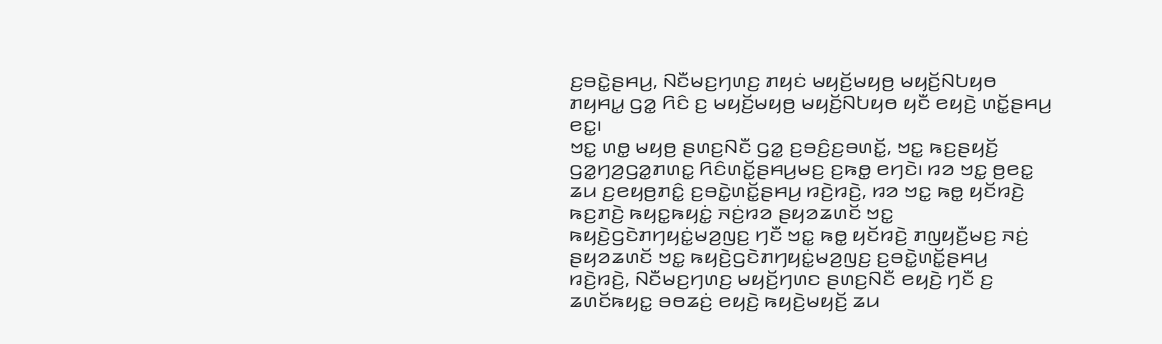ꤢ꤬ꤋꤢꤧ꤭ꤔꤌꤣ꤬, ꤡꤢꤪꤗꤢ꤬ꤚꤛꤢ꤬ ꤊꤟꤢꤦ ꤗꤟꤢꤩ꤬ꤗꤟꤥ꤬ ꤗꤟꤢꤩ꤬ꤡꤝꤟꤥ ꤊꤟꤌꤣ꤭ ꤞꤤ꤭ ꤖꤢꤨ ꤢ꤬ ꤗꤟꤢꤩ꤬ꤗꤟꤥ꤬ ꤗꤟꤢꤩ꤬ꤡꤝꤟꤥ ꤟꤢꤪ ꤕꤟꤢꤧ꤬ ꤛꤢꤩ꤭ꤔꤌꤣ꤬ ꤕꤢ꤭꤯
ꤠꤢ꤭ ꤛꤥ꤭ ꤗꤟꤥ꤬ ꤔꤛꤢ꤬ꤡꤢꤪ ꤞꤤ꤭ ꤢ꤬ꤋꤢꤨ꤬ꤢ꤬ꤋꤛꤢꤩ꤭, ꤠꤢ꤭ ꤒꤢ꤬ꤔꤟꤢꤩ꤬ ꤞꤤ꤭ꤚꤤ꤬ꤞꤤ꤭ꤊꤛꤢ꤭ ꤖꤢꤨꤛꤢꤩ꤭ꤔꤌꤣ꤬ꤗꤢ꤬ ꤢ꤬ꤒꤥ꤭ ꤕꤚꤢꤧ꤯ ꤙꤤ ꤠꤢ꤭ ꤥ꤬ꤕꤢ꤭ ꤘꤣ ꤢ꤬ꤕꤟꤥ꤬ꤊꤢꤨ꤭ ꤢ꤬ꤋꤢꤧ꤭ꤛꤢꤩ꤭ꤔꤌꤣ꤬ ꤙꤢꤧ꤬ꤙꤢꤧ꤬, ꤙꤤ ꤠꤢ꤭ ꤒꤥ꤭ ꤟꤢꤩꤙꤢꤧ꤬ ꤒꤢ꤬ꤊꤢꤧ꤬ ꤒꤟꤢ꤭ꤒꤟꤢꤦ꤭ ꤏꤢꤦ꤬ꤙꤤ ꤔꤟꤤꤘꤛꤢꤩ ꤠꤢ꤭ ꤒꤟꤢꤧ꤬ꤞꤢꤧꤊꤚꤟꤢꤦ꤭ꤗꤤ꤬ꤜꤢ꤬ ꤚꤢꤪ ꤠꤢ꤭ ꤒꤥ꤭ ꤟꤢꤩꤙꤢꤧ꤬ ꤊꤜꤟꤢꤪ꤬ꤗꤢ꤬ ꤏꤢꤦ꤬ ꤔꤟꤤꤘꤛꤢꤩ ꤠꤢ꤭ ꤒꤟꤢꤧ꤬ꤞꤢꤧꤊꤚꤟꤢꤦ꤭ꤗꤤ꤬ꤜꤢ꤬ ꤢ꤬ꤋꤢꤧ꤭ꤛꤢꤩ꤭ꤔꤌꤣ꤬ ꤙꤢꤧ꤬ꤙꤢꤧ꤬, ꤡꤢꤪꤗꤢ꤬ꤚꤛꤢ꤬ ꤗꤟꤢꤩ꤬ꤚꤛꤢ ꤔꤛꤢ꤬ꤡꤢꤪ ꤕꤟꤢꤧ꤬ ꤚꤢꤪ ꤢ꤬ ꤘꤛꤢꤩꤒꤟꤢ꤭ ꤋꤥꤘꤢꤦ꤬ ꤕꤟꤢꤧ꤬ ꤒꤟꤢꤧ꤬ꤗꤟꤢꤩ꤬ ꤘꤣ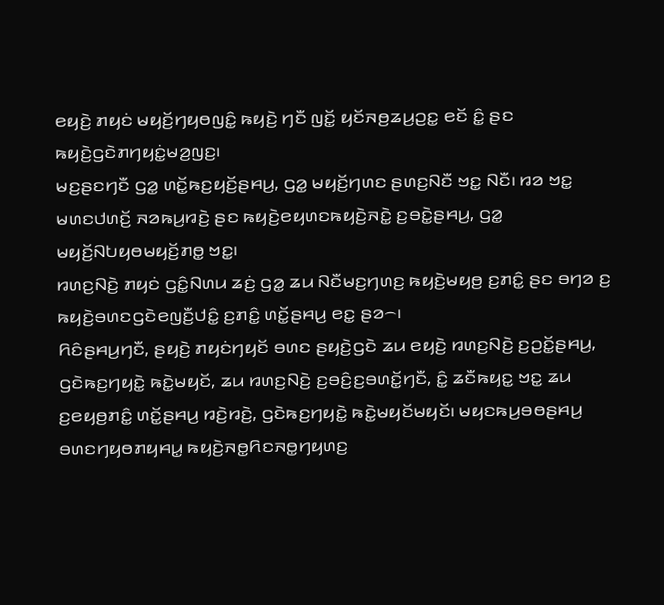ꤕꤟꤢꤧ꤬ ꤊꤟꤢꤦ ꤗꤟꤢꤩ꤬ꤚꤟꤥꤜꤢꤨ꤭ ꤒꤟꤢꤧ꤬ ꤚꤢꤪ ꤜꤢꤩ꤭ ꤟꤢꤩꤏꤥ꤬ꤘꤣ꤬ꤑꤢ꤭ ꤕꤢꤩ ꤢꤨ꤭ ꤔꤢ ꤒꤟꤢꤧ꤬ꤞꤢꤧꤊꤚꤟꤢꤦ꤭ꤗꤤ꤬ꤜꤢ꤬꤯
ꤗꤢ꤬ꤔꤢꤚꤢꤪ ꤞꤤ꤭ ꤛꤢꤩ꤭ꤒꤢ꤬ꤟꤢꤩ꤬ꤔꤌꤣ꤬, ꤞꤤ꤭ ꤗꤟꤢꤩ꤬ꤚꤛꤢ ꤔꤛꤢ꤬ꤡꤢꤪ ꤠꤢ꤭ ꤡꤢꤪ꤯ ꤙꤤ ꤠꤢ꤭ ꤗꤛꤢꤓꤛꤢꤩ꤬ ꤏꤤꤒꤣ꤬ꤙꤢꤧ꤬ ꤔꤢ ꤒꤟꤢꤧ꤬ꤕꤟꤛꤢꤒꤟꤢꤧ꤬ꤏꤢꤧ꤭ ꤢ꤬ꤋꤢꤧ꤭ꤔꤌꤣ꤬, ꤞꤤ꤭ ꤗꤟꤢꤩ꤬ꤡꤝꤟꤥꤗꤟꤢꤩ꤬ꤊꤥ꤭ ꤠꤢ꤭꤯
ꤙꤛꤢ꤬ꤡꤢꤧ꤬ ꤊꤟꤢꤦ ꤞꤢꤨ꤭ꤡꤛꤣ ꤘꤢꤦ꤬ ꤞꤤ꤭ ꤘꤣ ꤡꤢꤪꤗꤢ꤬ꤚꤛꤢ꤬ ꤒꤟꤢꤧ꤬ꤗꤟꤥ꤬ ꤢ꤬ꤊꤢꤨ꤭ ꤔꤢ ꤋꤚꤤ ꤢ꤬ ꤒꤟꤢꤧ꤬ꤋꤛꤢꤞꤢꤧꤕꤜꤢꤪ꤬ꤓꤢꤨ꤭ ꤢ꤬ꤊꤢꤨ꤭ ꤛꤢꤩ꤭ꤔꤌꤣ꤬ ꤕꤢ꤭ ꤔꤤ꤮꤯
ꤖꤢꤨꤔꤌꤣ꤬ꤚꤢꤪ, ꤔꤟꤢꤧ꤬ ꤊꤟꤢꤦꤚꤟꤢꤩ ꤋꤛꤢ ꤔꤟꤢꤧ꤬ꤞꤢꤧ ꤘꤣ ꤕꤟꤢꤧ꤬ ꤙꤛꤢ꤬ꤡꤢꤧ꤬ ꤢ꤬ꤑꤢꤩ꤭ꤔꤌꤣ꤬, ꤞꤢꤧꤒꤢ꤬ꤚꤟꤢꤧ꤭ ꤒꤢꤧ꤭ꤗꤟꤢꤩ, ꤘꤣ ꤙꤛꤢ꤬ꤡꤢꤧ꤬ ꤢ꤬ꤋꤢꤨ꤬ꤢ꤬ꤋꤛꤢꤩ꤭ꤚꤢꤪ, ꤢꤨ꤭ ꤘꤢꤪꤒꤟꤢ꤭ ꤠꤢ꤭ ꤘꤣ ꤢ꤬ꤕꤟꤥ꤬ꤊꤢꤨ꤭ ꤛꤢꤩ꤭ꤔꤌꤣ꤬ ꤙꤢꤧ꤬ꤙꤢꤧ꤬, ꤞꤢꤧꤒꤢ꤬ꤚꤟꤢꤧ꤭ ꤒꤢꤧ꤭ꤗꤟꤢꤩꤗꤟꤢꤩ꤯ ꤗꤟꤢꤒꤣ꤬ꤋꤥꤔꤌꤣ꤬ ꤋꤛꤢꤚꤟꤥꤊꤟꤌꤣ꤭ ꤒꤟꤢꤧ꤬ꤏꤥ꤭ꤖꤢꤏꤥ꤭ꤚꤟꤛꤢ꤬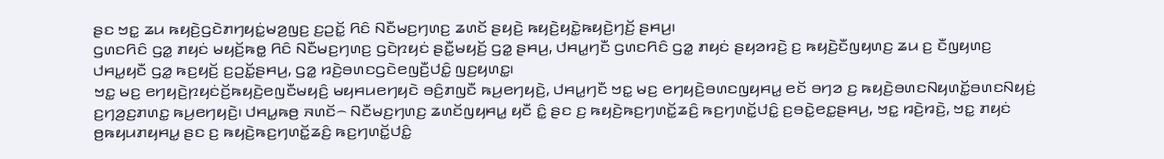ꤔꤢ ꤠꤢ꤭ ꤘꤣ ꤒꤟꤢꤧ꤬ꤞꤢꤧꤊꤚꤟꤢꤦ꤭ꤗꤤ꤬ꤜꤢ꤬ ꤢ꤬ꤑꤢꤩ꤭ ꤖꤢꤨ ꤡꤢꤪꤗꤢ꤬ꤚꤛꤢ꤬ ꤘꤛꤢꤩ ꤔꤟꤢꤧ꤬ ꤒꤟꤢꤧ꤬ꤟꤢꤧ꤭ꤒꤟꤢꤧ꤬ꤚꤢꤩ꤬ ꤔꤌꤣ꤬꤯
ꤞꤛꤢꤖꤢꤨ ꤞꤤ꤭ ꤊꤟꤢꤦ ꤗꤟꤢꤩ꤬ꤒꤥ꤭ ꤖꤢꤨ ꤡꤢꤪꤗꤢ꤬ꤚꤛꤢ꤬ ꤞꤢꤧꤐꤟꤢꤦ ꤔꤢꤪ꤭ꤗꤟꤢꤩ꤬ ꤞꤤ꤭ ꤔꤌꤣ꤬, ꤓꤌꤣ꤭ꤚꤢꤪ ꤞꤛꤢꤖꤢꤨ ꤞꤤ꤭ ꤊꤟꤢꤦ ꤔꤟꤤꤙꤢꤧ꤬ ꤢ꤬ ꤒꤟꤢꤧ꤬ꤢꤪꤜꤟꤛꤢ꤬ ꤘꤣ ꤢ꤬ ꤢꤪꤜꤟꤛꤢ꤬ ꤓꤌꤣ꤭ꤟꤢꤪ ꤞꤤ꤭ ꤒꤢ꤬ꤟꤢꤩ꤬ ꤢ꤬ꤑꤢꤩ꤭ꤔꤌꤣ꤬, ꤞꤤ꤭ ꤙꤢꤧ꤬ꤋꤛꤢꤞꤢꤧꤕꤜꤢꤪ꤬ꤓꤢꤨ꤭ ꤜꤢ꤬ꤟꤛꤢ꤭꤯
ꤠꤢ꤭ ꤗꤢ꤬ ꤕꤚꤟꤢꤧ꤬ꤐꤟꤢꤦꤢꤩ꤬ꤒꤟꤢꤧ꤬ꤕꤜꤢꤪꤗꤟꤢꤨ꤬ ꤗꤟꤌꤣꤕꤚꤟꤢꤧ ꤋꤢꤨ꤬ꤊꤜꤢꤪ ꤒꤣ꤬ꤕꤚꤟꤢꤧ꤬, ꤓꤌꤣ꤭ꤚꤢꤪ ꤠꤢ꤭ ꤗꤢ꤬ ꤕꤚꤟꤢꤧ꤬ꤋꤛꤢꤜꤟꤌꤣ꤭ ꤕꤢꤩ ꤋꤚꤤ ꤢ꤬ ꤒꤟꤢꤧ꤬ꤋꤛꤢꤡꤟꤛꤢꤩ꤭ꤋꤛꤢꤡꤟꤢꤦ꤬ ꤢ꤬ꤚꤤ꤬ꤢ꤬ꤊꤛꤢ꤭ ꤒꤣ꤬ꤕꤚꤟꤢꤧ꤬꤯ ꤓꤌꤣ꤭ꤒꤥ꤬ ꤏꤛꤢꤩ꤮ ꤡꤢꤪꤗꤢ꤬ꤚꤛꤢ꤬ ꤘꤛꤢꤩꤜꤟꤌꤣ꤭ ꤟꤢꤪ ꤢꤨ꤭ ꤔꤢ ꤢ꤬ ꤒꤟꤢꤧ꤬ꤒꤢ꤬ꤚꤛꤢꤩ꤭ꤘꤢꤨ꤬ ꤒꤢ꤬ꤚꤛꤢꤩ꤭ꤓꤢꤨ꤭ ꤢ꤬ꤋꤢꤧ꤭ꤕꤢ꤭ꤔꤌꤣ꤬, ꤠꤢ꤭ ꤙꤢꤧ꤬ꤙꤢꤧ꤬, ꤠꤢ꤭ ꤊꤟꤢꤦ ꤥ꤬ꤒꤟꤣꤊꤟꤌꤣ꤭ ꤔꤢ ꤢ꤬ ꤒꤟꤢꤧ꤬ꤒꤢ꤬ꤚꤛꤢꤩ꤭ꤘꤢꤨ꤬ ꤒꤢ꤬ꤚꤛꤢꤩ꤭ꤓꤢꤨ꤭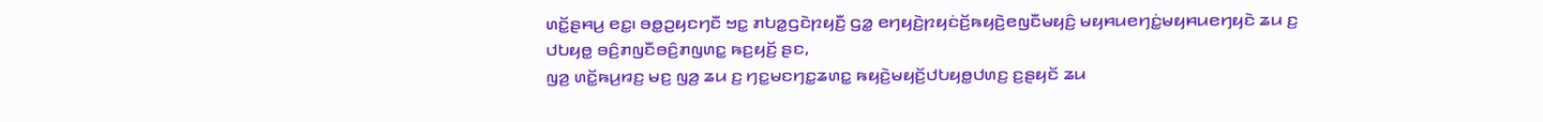ꤛꤢꤩ꤭ꤔꤌꤣ꤬ ꤕꤢ꤭꤯ ꤋꤥ꤭ꤑꤟꤢꤚꤢꤪ ꤠꤢ꤭ ꤊꤝꤤ꤭ꤞꤢꤧꤐꤟꤢꤪ꤬ ꤞꤤ꤭ ꤕꤚꤟꤢꤧ꤬ꤐꤟꤢꤦꤢꤩ꤬ꤒꤟꤢꤧ꤬ꤕꤜꤢꤪꤗꤟꤢꤨ꤬ ꤗꤟꤌꤣꤕꤚꤢꤦ꤭ꤗꤟꤌꤣꤕꤚꤟꤢꤧ ꤘꤣ ꤢ꤬ ꤓꤝꤟꤥ꤭ ꤋꤢꤨ꤬ꤊꤜꤢꤪꤋꤢꤨ꤬ꤊꤜꤛꤢ꤭ ꤒꤢ꤬ꤟꤢꤩ꤬ ꤔꤢ,
ꤜꤤ꤬ ꤛꤢꤩ꤭ꤒꤣ꤬ꤙꤢ꤬ ꤗꤢ꤬ ꤜꤤ꤬ ꤘꤣ ꤢ꤬ ꤚꤢ꤭ꤗꤢꤚꤢ꤭ꤘꤛꤢ꤭ ꤒꤟꤢꤧ꤬ꤗꤟꤢꤩ꤬ꤓꤝꤟꤥ꤭ꤓꤛꤢ꤬ ꤢ꤬ꤔꤟꤢꤩ ꤘꤣ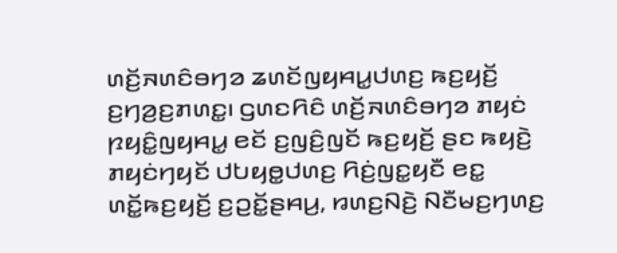ꤛꤢꤩ꤬ꤏꤛꤢꤨꤋꤚꤤ ꤘꤛꤢꤩꤜꤟꤌꤣ꤭ꤓꤛꤢ꤬ ꤒꤢ꤬ꤟꤢꤩ꤬ ꤢ꤬ꤚꤤ꤬ꤢ꤬ꤊꤛꤢ꤭꤯ ꤞꤛꤢꤖꤢꤨ ꤛꤢꤩ꤬ꤏꤛꤢꤨꤋꤚꤤ ꤊꤟꤢꤦ ꤐꤟꤢꤨ꤭ꤜꤟꤌꤣ꤭ ꤕꤢꤩ ꤢ꤬ꤜꤢꤨ꤬ꤜꤢꤩ ꤒꤢ꤬ꤟꤢꤩ꤬ ꤔꤢ ꤒꤟꤢꤧ꤬ ꤊꤟꤢꤦꤚꤟꤢꤩ ꤓꤝꤟꤥ꤭ꤓꤛꤢ꤬ ꤖꤢꤦ꤬ꤜꤢ꤭ꤟꤢꤪ ꤕꤢ꤭ ꤛꤢꤩ꤭ꤒꤢ꤬ꤟꤢꤩ꤬ ꤢ꤬ꤑꤢꤩ꤭ꤔꤌꤣ꤬, ꤙꤛꤢ꤬ꤡꤢꤧ꤬ ꤡꤢꤪꤗꤢ꤬ꤚꤛꤢ꤬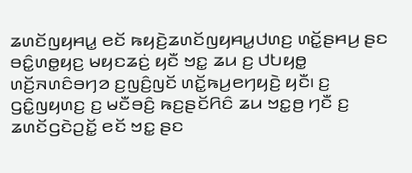ꤘꤛꤢꤩꤜꤟꤌꤣ꤭ ꤕꤢꤩ ꤒꤟꤢꤧ꤬ꤘꤛꤢꤩꤜꤟꤌꤣ꤭ꤓꤛꤢ꤬ ꤛꤢꤩ꤭ꤔꤌꤣ꤬ ꤔꤢ ꤋꤢꤨ꤭ꤛꤥ꤭ꤟꤢ꤬ ꤗꤟꤢꤘꤢꤦ꤬ ꤟꤢꤪ ꤠꤢ꤭ ꤘꤣ ꤢ꤬ ꤓꤝꤟꤥ꤭ ꤛꤢꤩ꤬ꤏꤛꤢꤨꤋꤚꤤ ꤢ꤬ꤜꤢꤨ꤬ꤜꤢꤩ ꤛꤢꤩ꤭ꤒꤣ꤬ꤕꤚꤟꤢꤧ꤬ ꤟꤢꤪ꤯ ꤢ꤬ ꤞꤢꤨ꤭ꤜꤟꤛꤢ꤬ ꤢ꤬ ꤗꤢꤪꤋꤢꤨ꤬ ꤒꤢ꤬ꤔꤢꤩꤖꤢꤨ ꤘꤣ ꤠꤢ꤭ꤥ꤬ ꤚꤢꤪ ꤢ꤬ ꤘꤛꤢꤩꤞꤢꤧꤑꤢꤩ꤭ ꤕꤢꤩ ꤠꤢ꤭ ꤔꤢ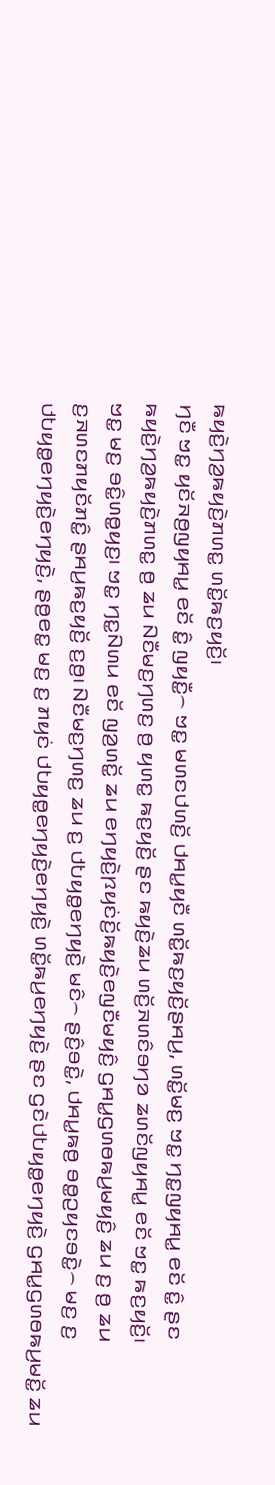ꤒꤟꤢꤧ꤬ꤚꤤ꤬ꤒꤟꤢꤧ꤬ꤊꤛꤢ꤭ ꤛꤢꤩ꤭ꤒꤢ꤬ꤟꤢꤩ꤬꤯
ꤚꤢꤪ ꤠꤢ꤭ ꤟꤢꤩꤏꤥ꤬ꤜꤟꤌꤣ꤭ ꤕꤢꤩ ꤢꤨ꤭ ꤜꤟꤢꤪ꤭꤮ ꤠꤢ꤭ ꤗꤛꤢꤓꤛꤢꤩ꤬ ꤓꤌꤣ꤭ꤟꤢꤪ ꤛꤢꤩ꤭ꤒꤢ꤬ꤟꤢꤩ꤬ꤔꤌꤣ꤬, ꤛꤢꤩ꤭ꤗꤢ꤬ ꤠꤢ꤭ ꤚꤢ꤭ꤜꤟꤌꤣ꤭ ꤕꤢꤩ ꤢꤨ꤭ ꤔꤢ ꤒꤟꤢꤧ꤬ꤚꤤ꤬ꤒꤟꤢꤧ꤬ꤊꤛꤢ꤭ ꤥ꤬ ꤘꤣ ꤡꤢꤪꤗꤢ꤬ꤚꤛꤢ꤬ ꤥ꤬ ꤟꤛꤢ꤭ ꤒꤢ꤬ꤟꤢꤩ꤬ ꤔꤢ ꤒꤟꤢꤧ꤬ꤘꤣ ꤛꤢꤩ꤬ꤏꤛꤢꤨꤋꤚꤤ ꤘꤛꤢꤩꤜꤟꤌꤣ꤭ ꤕꤢꤩ ꤠꤢ꤭ ꤒꤢ꤬ꤟꤢꤩ꤬꤯
ꤠꤢ꤭ ꤗꤢ꤬ ꤋꤢꤨ꤭ꤛꤥ꤭ꤟꤢ꤬꤯ ꤠꤢ꤭ ꤚꤢ꤭ꤡꤛꤣ ꤕꤢꤩ ꤜꤤ꤬ꤛꤢꤩ꤭ ꤘꤣ ꤕꤚꤟꤢꤧ꤬ꤐꤟꤢꤦꤢꤩ꤬ꤒꤟꤢꤧ꤬ꤕꤜꤢꤪꤗꤟꤢꤨ꤬ ꤞꤌꤣ꤭ꤞꤛꤥꤒꤣ꤬ꤗꤟꤢꤨ꤬ ꤘꤣ ꤢ꤬ ꤥ꤬ ꤘꤣ ꤢ꤬ꤏꤛꤢꤊꤟꤢꤩꤊꤢꤨ꤭ ꤔꤌꤣ꤬ꤒꤢ꤬ꤟꤢꤩ꤬ ꤢ꤬ꤥ꤬꤯ ꤡꤢꤪꤗꤢ꤬ꤚꤛꤢ꤬ ꤘꤣ ꤢ꤬ ꤓꤝꤟꤥ꤭ꤕꤚꤟꤢꤧ꤬ ꤗꤢꤨ꤮ ꤔꤢꤨ꤬ꤋꤢꤧ꤭, ꤓꤌꤣ꤭ꤒꤥ꤬ ꤋꤥ꤭ꤑꤟꤢꤋꤢꤧ꤭꤮ ꤗꤢ꤬ ꤢ꤬ ꤓꤝꤟꤥ꤭ꤕꤚꤟꤢꤧ꤬ꤕꤚꤟꤢꤧ꤬, ꤔꤥ꤬ꤕꤢ꤭ ꤗꤢ꤬ ꤢ꤬ ꤊꤟꤢꤦ ꤓꤝꤟꤥ꤭ꤕꤚꤟꤢꤧ꤬ꤕꤚꤟꤢꤧ꤬ ꤛꤢꤩ꤭ꤒꤣ꤬ꤕꤚꤟꤢꤧ꤬ ꤔꤢ ꤞꤢꤧꤓꤝꤟꤥ꤭ꤕꤚꤟꤢꤧ꤬ ꤞꤌꤣ꤭ꤞꤛꤥꤒꤣ꤬ꤗꤢꤩ꤭ ꤘꤣ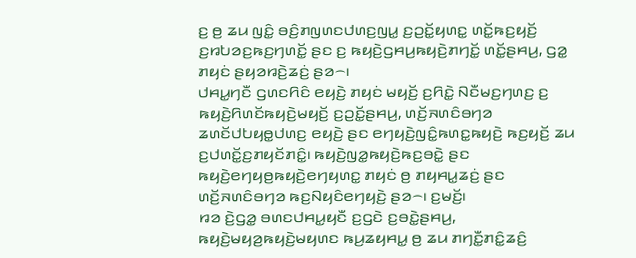ꤢ꤬ ꤥ꤬ ꤘꤣ ꤜꤢꤨ꤭ ꤋꤢꤨ꤬ꤊꤜꤛꤢꤓꤛꤢ꤬ꤜꤣ꤭ ꤢ꤬ꤑꤢꤩ꤭ꤟꤛꤢ꤭ ꤛꤢꤩ꤭ꤒꤢ꤬ꤟꤢꤩ꤬ ꤢ꤬ꤙꤝꤤꤢ꤬ꤒꤢ꤬ꤚꤛꤢꤩ꤭ ꤔꤢ ꤢ꤬ ꤒꤟꤢꤧ꤬ꤞꤌꤣ꤬ꤒꤟꤢꤧ꤬ꤊꤚꤢꤩ꤭ ꤛꤢꤩ꤭ꤔꤌꤣ꤬, ꤞꤤ꤭ ꤊꤟꤢꤦ ꤔꤟꤤꤙꤢꤧ꤬ꤘꤢꤦ꤬ ꤔꤤ꤮꤯
ꤓꤌꤣ꤭ꤚꤢꤪ ꤞꤛꤢꤖꤢꤨ ꤕꤟꤢꤧ꤬ ꤊꤟꤢꤦ ꤗꤟꤢꤩ꤬ ꤢ꤬ꤖꤢꤧ꤭ ꤡꤢꤪꤗꤢ꤬ꤚꤛꤢ꤬ ꤢ꤬ ꤒꤟꤢꤧ꤬ꤖꤛꤢꤩꤒꤟꤢꤧ꤬ꤗꤟꤢꤩ꤬ ꤢ꤬ꤑꤢꤩ꤭ꤔꤌꤣ꤬, ꤛꤢꤩ꤬ꤏꤛꤢꤨꤋꤚꤤ ꤘꤛꤢꤩꤓꤝꤟꤥ꤭ꤓꤛꤢ꤬ ꤕꤟꤢꤧ꤬ ꤔꤢ ꤕꤚꤟꤢꤧ꤬ꤜꤢꤨ꤭ꤒꤛꤢ꤭ꤒꤟꤢꤧ꤬ ꤒꤢ꤬ꤟꤢꤩ꤬ ꤘꤣ ꤢ꤬ꤓꤛꤢꤩ꤭ꤢ꤬ꤊꤟꤢꤩꤊꤢꤨ꤭꤯ ꤒꤟꤢꤧ꤬ꤜꤤ꤭ꤒꤟꤢꤧ꤬ꤒꤢ꤬ꤋꤢꤧ꤭ ꤔꤢ ꤒꤟꤢꤧ꤬ꤕꤚꤟꤥ꤬ꤒꤟꤢꤧ꤬ꤕꤚꤟꤛꤢ꤭ ꤊꤟꤢꤦ ꤥ꤬ ꤊꤟꤌꤣ꤭ꤘꤢꤦ꤬ ꤔꤢ ꤛꤢꤩ꤬ꤏꤛꤢꤨꤋꤚꤤ ꤒꤢ꤬ꤡꤟꤢꤨꤕꤚꤟꤢꤧ꤬ ꤔꤤ꤮꤯ ꤢ꤬ꤗꤢꤩ꤬꤯
ꤙꤤ ꤢꤧ꤬ꤞꤤ꤭ ꤋꤛꤢꤓꤌꤣ꤭ꤟꤢꤪ ꤢ꤬ꤞꤢꤧ ꤢ꤬ꤋꤢꤧ꤭ꤔꤌꤣ꤬, ꤒꤟꤢꤧ꤬ꤗꤟꤤ꤬ꤒꤟꤢꤧ꤬ꤗꤟꤛꤢ ꤒꤣ꤬ꤘꤟꤌꤣ꤭ ꤥ꤬ ꤘꤣ ꤊꤚꤢꤪ꤭ꤊꤢꤨ꤭ꤘꤢꤨ꤬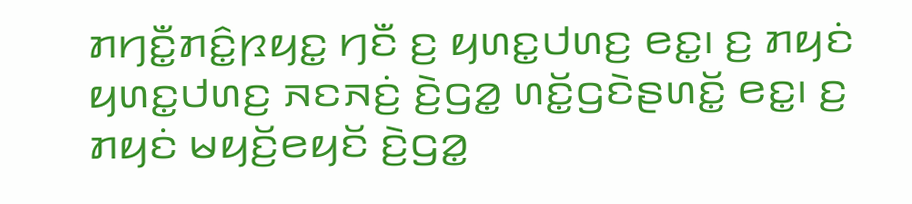ꤊꤚꤢꤪ꤭ꤊꤢꤨ꤭ꤐꤟꤢ꤭ ꤚꤢꤪ ꤢ꤬ ꤟꤛꤢ꤭ꤓꤛꤢ꤬ ꤕꤢ꤭꤯ ꤢ꤬ ꤊꤟꤢꤦ ꤟꤛꤢ꤭ꤓꤛꤢ꤬ ꤏꤢꤏꤢꤦ꤬ ꤢꤧ꤬ꤞꤤ꤭ ꤛꤢꤩ꤭ꤞꤢꤧꤔꤛꤢꤩ꤭ ꤕꤢ꤭꤯ ꤢ꤬ ꤊꤟꤢꤦ ꤗꤟꤢꤩ꤬ꤕꤟꤢꤩ ꤢꤧ꤬ꤞꤤ꤭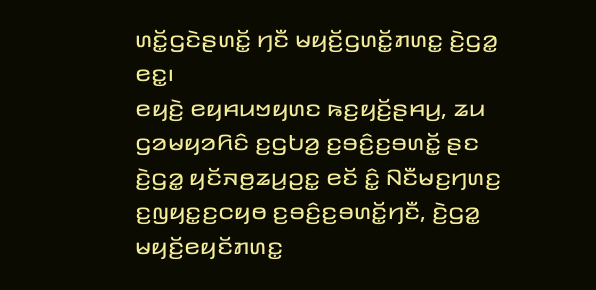ꤛꤢꤩ꤭ꤞꤢꤧꤔꤛꤢꤩ꤭ ꤚꤢꤪ ꤗꤟꤢꤩ꤬ꤞꤛꤢꤩ꤭ꤊꤛꤢ꤭ ꤢꤧ꤬ꤞꤤ꤭ ꤕꤢ꤭꤯
ꤕꤟꤢꤧ꤬ ꤕꤟꤌꤣꤠꤟꤛꤢ ꤒꤢ꤬ꤟꤢꤩ꤬ꤔꤌꤣ꤬, ꤘꤣ ꤞꤤꤗꤟꤤꤖꤢꤨ ꤢ꤬ꤞꤝꤤ꤬ ꤢ꤬ꤋꤢꤨ꤬ꤢ꤬ꤋꤛꤢꤩ꤭ ꤔꤢ ꤢꤧ꤬ꤞꤤ꤭ ꤟꤢꤩꤏꤥ꤬ꤘꤣ꤬ꤑꤢ꤭ ꤕꤢꤩ ꤢꤨ꤭ ꤡꤢꤪꤗꤢ꤬ꤚꤛꤢ꤬ ꤢ꤬ꤜꤟꤢ꤭ꤢ꤬ꤍꤟꤥ ꤢ꤬ꤋꤢꤨ꤬ꤢ꤬ꤋꤛꤢꤩ꤭ꤚꤢꤪ, ꤢꤧ꤬ꤞꤤ꤭ ꤗꤟꤢꤩ꤬ꤕꤟꤢꤩꤊꤛꤢ꤭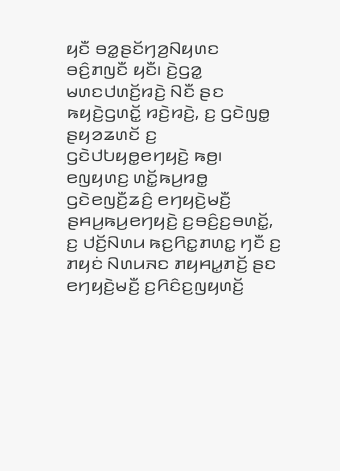ꤟꤢꤪ ꤋꤤ꤭ꤔꤢꤩꤚꤤ꤬ꤡꤟꤛꤢ ꤋꤢꤨ꤬ꤊꤜꤢꤪ ꤟꤢꤪ꤯ ꤢꤧ꤬ꤞꤤ꤭ ꤗꤛꤢꤓꤛꤢꤩ꤬ꤙꤢꤧ꤬ ꤡꤢꤪ ꤔꤢ ꤒꤟꤢꤧ꤬ꤞꤛꤢꤩ꤭ ꤙꤢꤧ꤬ꤙꤢꤧ꤬, ꤢ꤬ ꤞꤢꤧꤜꤥ꤭ ꤔꤟꤤꤘꤛꤢꤩ ꤢ꤬ ꤞꤢꤧꤓꤝꤟꤥ꤭ꤕꤚꤟꤢꤧ꤬ ꤒꤥ꤬꤯
ꤕꤜꤟꤛꤢ꤬ ꤛꤢꤩ꤭ꤒꤣ꤬ꤙꤥ꤭ ꤞꤢꤧꤕꤜꤢꤪ꤬ꤘꤢꤨ꤬ ꤕꤚꤟꤢꤧ꤬ꤗꤢꤪ꤬ ꤔꤌꤣ꤬ꤒꤣ꤬ꤕꤚꤟꤢꤧ꤬ ꤢ꤬ꤋꤢꤨ꤬ꤢ꤬ꤋꤛꤢꤩ꤭, ꤢ꤬ ꤓꤢꤩ꤬ꤡꤛꤣ ꤒꤢ꤬ꤖꤢ꤭ꤊꤛꤢ꤭ ꤚꤢꤪ ꤢ꤬ ꤊꤟꤢꤦ ꤡꤛꤣꤏꤢ ꤊꤟꤌꤣ꤭ꤊꤢꤩ꤬ ꤔꤢ ꤕꤚꤟꤢꤧ꤬ꤗꤢꤪ꤬ ꤢ꤬ꤖꤢꤨꤢ꤬ꤜꤟꤛꤢꤩ꤬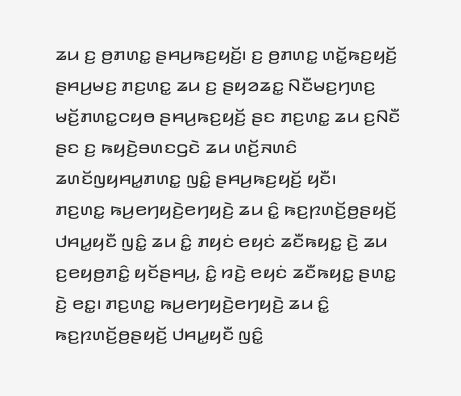ꤘꤣ ꤢ꤬ ꤥ꤬ꤊꤛꤢ꤭ ꤔꤌꤣ꤬ꤒꤢ꤬ꤟꤢꤩ꤬꤯ ꤢ꤬ ꤥ꤬ꤊꤛꤢ꤭ ꤛꤢꤩ꤭ꤒꤢ꤬ꤟꤢꤩ꤬ ꤔꤌꤣ꤬ꤗꤢ꤬ ꤊꤢ꤬ꤛꤢ꤭ ꤘꤣ ꤢ꤬ ꤔꤟꤤꤘꤢ꤭ ꤡꤢꤪꤗꤢ꤬ꤚꤛꤢ꤬ ꤗꤢꤩ꤬ꤊꤛꤢ꤭ꤍꤟꤥ ꤔꤌꤣ꤬ꤒꤢ꤬ꤟꤢꤩ꤬ ꤔꤢ ꤊꤢ꤬ꤛꤢ꤭ ꤘꤣ ꤢ꤬ꤡꤢꤪ ꤔꤢ ꤢ꤬ ꤒꤟꤢꤧ꤬ꤋꤛꤢꤞꤢꤧ ꤘꤣ ꤛꤢꤩ꤬ꤏꤛꤢꤨ ꤘꤛꤢꤩꤜꤟꤌꤣ꤭ꤊꤛꤢ꤭ ꤜꤢꤨ꤭ ꤔꤌꤣ꤬ꤒꤢ꤬ꤟꤢꤩ꤬ ꤟꤢꤪ꤯
ꤊꤢ꤬ꤛꤢ꤭ ꤒꤣ꤬ꤕꤚꤟꤢꤧ꤬ꤕꤚꤟꤢꤧ꤬ ꤘꤣ ꤢꤨ꤭ ꤒꤢ꤬ꤐꤛꤢꤩ꤬ꤥ꤬ꤔꤟꤢꤩ꤬ ꤓꤌꤣ꤭ꤟꤢꤪ ꤜꤢꤨ꤭ ꤘꤣ ꤢꤨ꤭ ꤊꤟꤢꤦ ꤕꤟꤢꤦ ꤘꤢꤪꤒꤟꤢ꤭ ꤢꤧ꤬ ꤘꤣ ꤢ꤬ꤕꤟꤥ꤬ꤊꤢꤨ꤭ ꤟꤢꤩꤔꤌꤣ꤬, ꤢꤨ꤭ ꤙꤢꤧ꤬ ꤕꤟꤢꤦ ꤘꤢꤪꤒꤟꤢ꤭ ꤔꤛꤢ꤭ ꤢꤧ꤬ ꤕꤢ꤭꤯ ꤊꤢ꤬ꤛꤢ꤭ ꤒꤣ꤬ꤕꤚꤟꤢꤧ꤬ꤕꤚꤟꤢꤧ꤬ ꤘꤣ ꤢꤨ꤭ ꤒꤢ꤬ꤐꤛꤢꤩ꤬ꤥ꤬ꤔꤟꤢꤩ꤬ ꤓꤌꤣ꤭ꤟꤢꤪ ꤜꤢꤨ꤭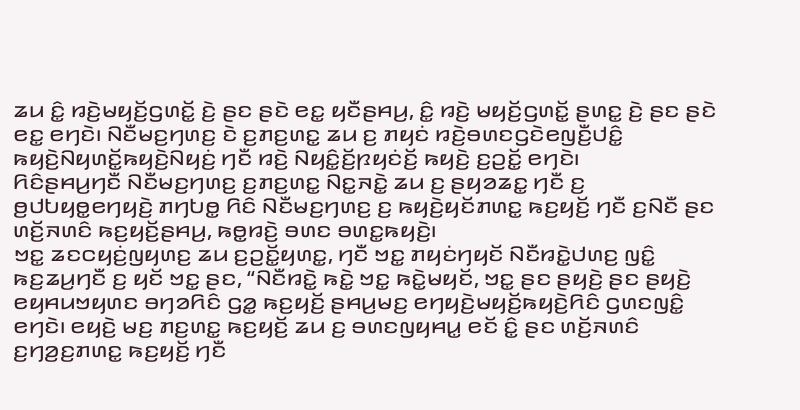ꤘꤣ ꤢꤨ꤭ ꤙꤢꤧ꤬ꤗꤟꤢꤩ꤬ꤞꤛꤢꤩ꤭ ꤢꤧ꤬ ꤔꤢ ꤔꤢꤧ ꤕꤢ꤭ ꤟꤢꤪꤔꤌꤣ꤬, ꤢꤨ꤭ ꤙꤢꤧ꤬ ꤗꤟꤢꤩ꤬ꤞꤛꤢꤩ꤭ ꤔꤛꤢ꤭ ꤢꤧ꤬ ꤔꤢ ꤔꤢꤧ ꤕꤢ꤭ ꤕꤚꤢꤧ꤯ ꤡꤢꤪꤗꤢ꤬ꤚꤛꤢ꤬ ꤢꤧ ꤢ꤬ꤊꤢ꤬ꤛꤢ꤭ ꤘꤣ ꤢ꤬ ꤊꤟꤢꤦ ꤙꤢꤧ꤬ꤋꤛꤢꤞꤢꤧꤕꤜꤢꤪ꤬ꤓꤢꤨ꤭ ꤒꤟꤢꤧ꤬ꤡꤟꤛꤢꤩ꤭ꤒꤟꤢꤧ꤬ꤡꤟꤢꤦ꤬ ꤚꤢꤪ ꤙꤢꤧ꤬ ꤡꤟꤢꤨ꤭ꤢꤩ꤬ꤐꤟꤢꤦꤢꤩ꤬ ꤒꤟꤢꤧ꤬ ꤢ꤬ꤑꤢꤩ꤭ ꤕꤚꤢꤧ꤯
ꤖꤢꤨꤔꤌꤣ꤬ꤚꤢꤪ ꤡꤢꤪꤗꤢ꤬ꤚꤛꤢ꤬ ꤢ꤬ꤊꤢ꤬ꤛꤢ꤭ ꤡꤢ꤭ꤏꤢꤧ꤭ ꤘꤣ ꤢ꤬ ꤔꤟꤤꤘꤢ꤭ ꤚꤢꤪ ꤢ꤬ ꤥ꤬ꤓꤝꤟꤥ꤭ꤕꤚꤟꤢꤧ꤬ ꤊꤚꤝꤥ꤭ ꤖꤢꤨ ꤡꤢꤪꤗꤢ꤬ꤚꤛꤢ꤬ ꤢ꤬ ꤒꤟꤢꤧ꤬ꤟꤢꤩꤊꤛꤢ꤭ ꤒꤢ꤬ꤟꤢꤩ꤬ ꤚꤢꤪ ꤢ꤬ꤡꤢꤪ ꤔꤢ ꤛꤢꤩ꤬ꤏꤛꤢꤨ ꤒꤢ꤬ꤟꤢꤩ꤬ꤔꤌꤣ꤬, ꤒꤥ꤭ꤙꤢꤧ꤬ ꤋꤛꤢ ꤋꤛꤢ꤭ꤒꤟꤢꤧ꤬꤯
ꤠꤢ꤭ ꤘꤢꤍꤟꤢꤦ꤬ꤜꤟꤛꤢ꤬ ꤘꤣ ꤢ꤬ꤑꤢꤩ꤭ꤟꤛꤢ꤭, ꤚꤢꤪ ꤠꤢ꤭ ꤊꤟꤢꤦꤚꤟꤢꤩ ꤡꤢꤪꤙꤢꤧ꤭ꤓꤛꤢ꤬ ꤜꤢꤨ꤭ ꤒꤢ꤬ꤘꤣ꤬ꤚꤢꤪ ꤢ꤬ ꤟꤢꤩ ꤠꤢ꤭ ꤔꤢ, “ꤡꤢꤪꤙꤢꤧ꤭ ꤒꤢꤧ꤭ ꤠꤢ꤭ ꤒꤢꤧ꤭ꤗꤟꤢꤩ, ꤠꤢ꤭ ꤔꤢ ꤔꤟꤢꤧ꤬ ꤔꤢ ꤔꤟꤢꤧ꤬ ꤕꤟꤌꤣꤠꤟꤛꤢ ꤋꤚꤤꤖꤢꤨ ꤞꤤ꤭ ꤒꤢ꤬ꤟꤢꤩ꤬ ꤔꤌꤣ꤬ꤗꤢ꤬ ꤕꤚꤟꤢꤧ꤬ꤗꤟꤢꤩ꤬ꤒꤟꤢꤧ꤬ꤖꤢꤨ ꤞꤛꤢꤜꤢꤨ꤭ ꤕꤚꤢꤧ꤯ ꤕꤟꤢꤧ꤬ ꤗꤢ꤬ ꤊꤢ꤬ꤛꤢ꤭ ꤒꤢ꤬ꤟꤢꤩ꤬ ꤘꤣ ꤢ꤬ ꤋꤛꤢꤜꤟꤌꤣ꤭ ꤕꤢꤩ ꤢꤨ꤭ ꤔꤢ ꤛꤢꤩ꤬ꤏꤛꤢꤨ ꤢ꤬ꤚꤤ꤬ꤢ꤬ꤊꤛꤢ꤭ ꤒꤢ꤬ꤟꤢꤩ꤬ ꤚꤢꤪ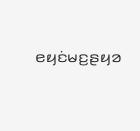ꤕꤟꤢꤦꤗꤢ꤬ꤔꤟꤤ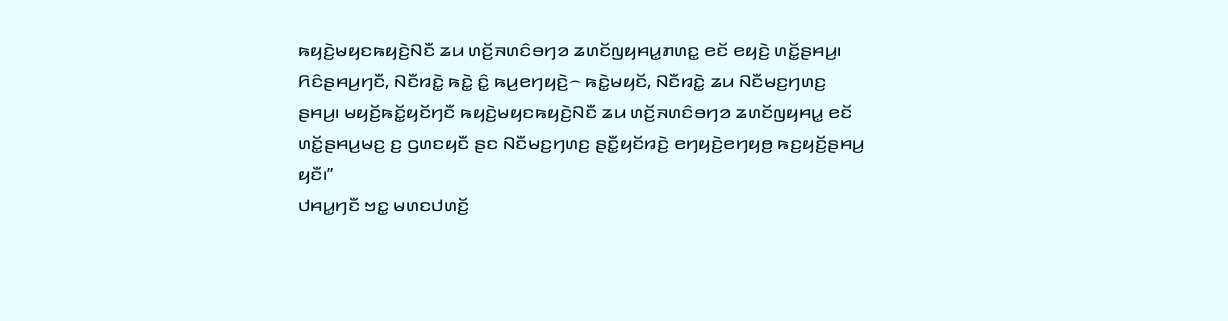ꤒꤟꤢꤧ꤬ꤗꤟꤢꤒꤟꤢꤧ꤬ꤡꤢꤪ ꤘꤣ ꤛꤢꤩ꤬ꤏꤛꤢꤨꤋꤚꤤ ꤘꤛꤢꤩꤜꤟꤌꤣ꤭ꤊꤛꤢ꤭ ꤕꤢꤩ ꤕꤟꤢꤧ꤬ ꤛꤢꤩ꤭ꤔꤌꤣ꤬꤯ ꤖꤢꤨꤔꤌꤣ꤬ꤚꤢꤪ, ꤡꤢꤪꤙꤢꤧ꤭ ꤒꤢꤧ꤭ ꤢꤨ꤭ ꤒꤣ꤬ꤕꤚꤟꤢꤧ꤬꤮ ꤒꤢꤧ꤭ꤗꤟꤢꤩ, ꤡꤢꤪꤙꤢꤧ꤭ ꤘꤣ ꤡꤢꤪꤗꤢ꤬ꤚꤛꤢ꤬ ꤔꤌꤣ꤬꤯ ꤗꤟꤢꤩ꤬ꤒꤢꤩ꤭ꤟꤢꤩꤚꤢꤪ ꤒꤟꤢꤧ꤬ꤗꤟꤢꤒꤟꤢꤧ꤬ꤡꤢꤪ ꤘꤣ ꤛꤢꤩ꤬ꤏꤛꤢꤨꤋꤚꤤ ꤘꤛꤢꤩꤜꤟꤌꤣ꤭ ꤕꤢꤩ ꤛꤢꤩ꤭ꤔꤌꤣ꤬ꤗꤢ꤬ ꤢ꤬ ꤞꤛꤢꤟꤢꤪ ꤔꤢ ꤡꤢꤪꤗꤢ꤬ꤚꤛꤢ꤬ ꤔꤢꤪ꤭ꤟꤢꤩꤙꤢꤧ꤬ ꤕꤚꤟꤢꤧ꤬ꤕꤚꤟꤥ꤬ ꤒꤢ꤬ꤟꤢꤩ꤬ꤔꤌꤣ꤬ ꤟꤢꤪ꤯”
ꤓꤌꤣ꤭ꤚꤢꤪ ꤠꤢ꤭ ꤗꤛꤢꤓꤛꤢꤩ꤬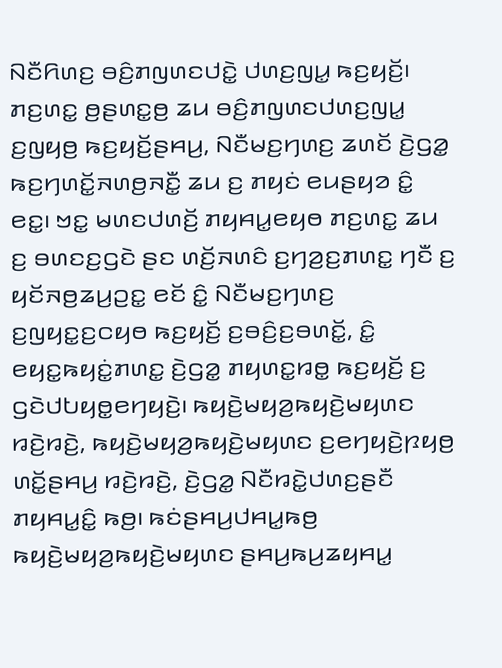ꤡꤢꤪꤖꤛꤢ꤬ ꤋꤢꤨ꤬ꤊꤜꤛꤢꤓꤢꤧ꤭ ꤓꤛꤢ꤬ꤜꤣ꤭ ꤒꤢ꤬ꤟꤢꤩ꤬꤯ ꤊꤢ꤬ꤛꤢ꤭ ꤥ꤬ꤔꤛꤢ꤭ꤥ꤬ ꤘꤣ ꤋꤢꤨ꤬ꤊꤜꤛꤢꤓꤛꤢ꤬ꤜꤣ꤭ ꤢ꤬ꤜꤟꤥ꤬ ꤒꤢ꤬ꤟꤢꤩ꤬ꤔꤌꤣ꤬, ꤡꤢꤪꤗꤢ꤬ꤚꤛꤢ꤬ ꤘꤛꤢꤩ ꤢꤧ꤬ꤞꤤ꤭ ꤒꤢ꤬ꤚꤛꤢꤩ꤭ꤏꤛꤥ꤬ꤏꤢꤪ꤭ ꤘꤣ ꤢ꤬ ꤊꤟꤢꤦ ꤕꤣꤔꤟꤤ ꤢꤨ꤭ ꤕꤢ꤭꤯ ꤠꤢ꤭ ꤗꤛꤢꤓꤛꤢꤩ꤬ ꤊꤟꤌꤣ꤭ꤕꤟꤥ ꤊꤢ꤬ꤛꤢ꤭ ꤘꤣ ꤢ꤬ ꤋꤛꤢꤢ꤬ꤞꤢꤧ ꤔꤢ ꤛꤢꤩ꤬ꤏꤛꤢꤨ ꤢ꤬ꤚꤤ꤬ꤢ꤬ꤊꤛꤢ꤭ ꤚꤢꤪ ꤢ꤬ ꤟꤢꤩꤏꤥ꤬ꤘꤣ꤬ꤑꤢ꤭ ꤕꤢꤩ ꤢꤨ꤭ ꤡꤢꤪꤗꤢ꤬ꤚꤛꤢ꤬ ꤢ꤬ꤜꤟꤢ꤭ꤢ꤬ꤍꤟꤥ ꤒꤢ꤬ꤟꤢꤩ꤬ ꤢ꤬ꤋꤢꤨ꤬ꤢ꤬ꤋꤛꤢꤩ꤭, ꤢꤨ꤭ ꤕꤟꤢ꤭ꤒꤟꤢꤦ꤭ꤊꤛꤢ꤭ ꤢꤧ꤬ꤞꤤ꤭ ꤊꤟꤛꤢ꤭ꤙꤥ꤭ ꤒꤢ꤬ꤟꤢꤩ꤬ ꤢ꤬ ꤞꤢꤧꤓꤝꤟꤥ꤭ꤕꤚꤟꤢꤧ꤬꤯ ꤒꤟꤢꤧ꤬ꤗꤟꤤ꤬ꤒꤟꤢꤧ꤬ꤗꤟꤛꤢ ꤙꤢꤧ꤬ꤙꤢꤧ꤬, ꤒꤟꤢꤧ꤬ꤗꤟꤤ꤬ꤒꤟꤢꤧ꤬ꤗꤟꤛꤢ ꤢ꤬ꤕꤚꤟꤢꤧ꤬ꤐꤟꤥ꤬ ꤛꤢꤩ꤭ꤔꤌꤣ꤬ ꤙꤢꤧ꤬ꤙꤢꤧ꤬, ꤢꤧ꤬ꤞꤤ꤭ ꤡꤢꤪꤙꤢꤧ꤭ꤓꤛꤢ꤬ꤔꤢꤪ ꤊꤟꤌꤣ꤭ꤢꤨ꤭ ꤒꤥ꤬꤯ ꤒꤢꤦꤔꤌꤣ꤬ꤓꤌꤣ꤭ꤒꤥ꤬ ꤒꤟꤢꤧ꤬ꤗꤟꤤ꤬ꤒꤟꤢꤧ꤬ꤗꤟꤛꤢ ꤔꤌꤣ꤬ꤒꤣ꤬ꤘꤟꤌꤣ꤭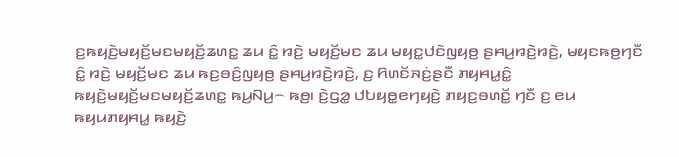ꤢ꤬ꤒꤟꤢꤧ꤬ꤗꤟꤢꤩ꤬ꤗꤢꤗꤟꤢꤩ꤬ꤘꤛꤢ꤭ ꤘꤣ ꤢꤨ꤭ ꤙꤢꤧ꤬ ꤗꤟꤢꤩ꤬ꤗꤢ ꤘꤣ ꤗꤟꤢ꤭ꤓꤢꤧꤜꤟꤥ꤬ ꤔꤌꤣ꤬ꤙꤢꤧ꤬ꤙꤢꤧ꤬, ꤗꤟꤢꤒꤥ꤬ꤚꤢꤪ ꤢꤨ꤭ ꤙꤢꤧ꤬ ꤗꤟꤢꤩ꤬ꤗꤢ ꤘꤣ ꤒꤢ꤬ꤋꤢꤨ꤬ꤜꤟꤥ꤬ ꤔꤌꤣ꤬ꤙꤢꤧ꤬ꤙꤢꤧ꤬, ꤢ꤬ ꤖꤛꤢꤩꤏꤢꤦ꤬ꤔꤢꤪ ꤊꤟꤌꤣ꤭ꤢꤨ꤭ ꤒꤟꤢꤧ꤬ꤗꤟꤢꤩ꤬ꤗꤢꤗꤟꤢꤩ꤬ꤘꤛꤢ꤭ ꤒꤣ꤬ꤡꤣ꤬꤮ ꤒꤥ꤬꤯ ꤢꤧ꤬ꤞꤤ꤭ ꤓꤝꤟꤥ꤭ꤕꤚꤟꤢꤧ꤬ ꤊꤟꤢ꤬ꤋꤛꤢꤩ꤭ ꤚꤢꤪ ꤢ꤬ ꤕꤣ ꤒꤟꤣꤊꤟꤌꤣ꤭ ꤒꤟꤢꤧ꤬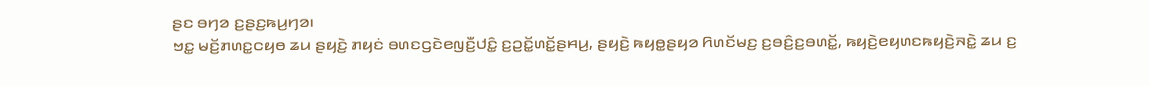ꤔꤢ ꤋꤚꤤ ꤢ꤬ꤔꤢ꤬ꤒꤣ꤬ꤚꤤ꤯
ꤠꤢ꤭ ꤗꤢꤩ꤬ꤊꤛꤢ꤭ꤍꤟꤥ ꤘꤣ ꤔꤟꤢꤧ꤬ ꤊꤟꤢꤦ ꤋꤛꤢꤞꤢꤧꤕꤜꤢꤪ꤬ꤓꤢꤨ꤭ ꤢ꤬ꤑꤢꤩ꤭ꤛꤢꤩ꤭ꤔꤌꤣ꤬, ꤔꤟꤢꤧ꤬ ꤒꤟꤥ꤭ꤔꤟꤤ ꤖꤛꤢꤩꤗꤢ꤬ ꤢ꤬ꤋꤢꤨ꤬ꤢ꤬ꤋꤛꤢꤩ꤭, ꤒꤟꤢꤧ꤬ꤕꤟꤛꤢꤒꤟꤢꤧ꤬ꤏꤢꤧ꤭ ꤘꤣ ꤢ꤬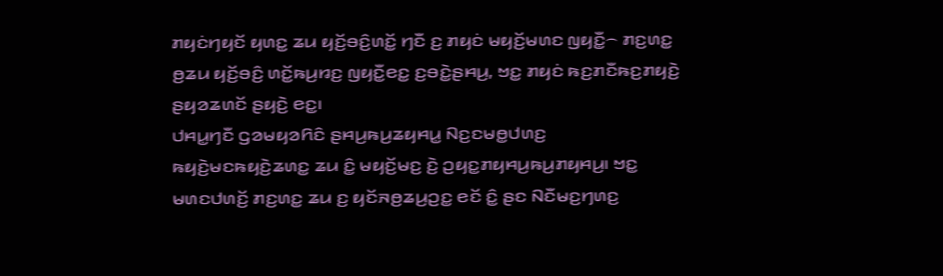ꤊꤟꤢꤦꤚꤟꤢꤩ ꤟꤛꤢ꤭ ꤘꤣ ꤟꤢꤩ꤬ꤋꤢꤨ꤬ꤛꤢꤩ꤭ ꤚꤢꤪ ꤢ꤬ ꤊꤟꤢꤦ ꤗꤟꤢꤩ꤬ꤗꤛꤢ ꤜꤟꤢꤪ꤭꤮ ꤊꤢ꤬ꤛꤢ꤭ ꤥ꤬ꤘꤣ ꤟꤢꤩ꤬ꤋꤢꤨ꤬ ꤛꤢꤩ꤭ꤒꤣ꤬ꤙꤢ꤬ ꤜꤟꤢꤪ꤭ꤕꤢ꤭ ꤢ꤬ꤋꤢꤧ꤭ꤔꤌꤣ꤬, ꤠꤢ꤭ ꤊꤟꤢꤦ ꤒꤢ꤬ꤊꤢꤪꤒꤢ꤬ꤊꤟꤢꤧ꤬ ꤔꤟꤤꤘꤛꤢꤩ ꤔꤟꤢꤧ꤬ ꤕꤢ꤭꤯
ꤓꤌꤣ꤭ꤚꤢꤪ ꤞꤤꤗꤟꤤꤖꤢꤨ ꤔꤌꤣ꤬ꤒꤣ꤬ꤘꤟꤌꤣ꤭ ꤡꤢ꤬ꤢꤗꤥ꤭ꤓꤛꤢ꤬ ꤒꤟꤢꤧ꤬ꤗꤢꤒꤟꤢꤧ꤬ꤘꤛꤢ꤭ ꤘꤣ ꤢꤨ꤭ ꤗꤟꤢꤩ꤬ꤗꤢ꤬ ꤢꤧ꤬ ꤑꤟꤢ꤭ꤊꤟꤌꤣ꤬ꤒꤣ꤬ꤊꤟꤌꤣ꤬꤯ ꤠꤢ꤭ ꤗꤛꤢꤓꤛꤢꤩ꤬ ꤊꤢ꤬ꤛꤢ꤭ ꤘꤣ ꤢ꤬ ꤟꤢꤩꤏꤥ꤬ꤘꤣ꤬ꤑꤢ꤭ ꤕꤢꤩ ꤢꤨ꤭ ꤔꤢ ꤡꤢꤪꤗꤢ꤬ꤚꤛꤢ꤬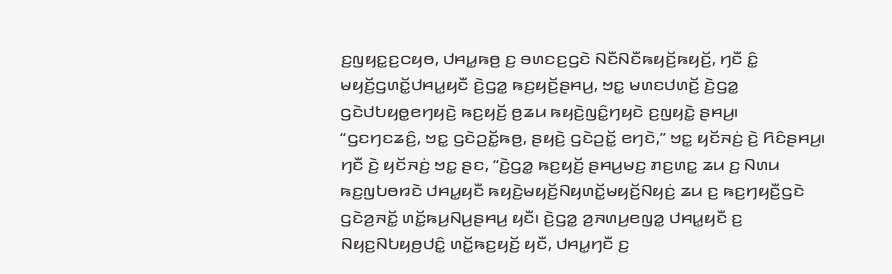ꤢ꤬ꤜꤟꤢ꤭ꤢ꤬ꤍꤟꤥ, ꤓꤌꤣ꤭ꤒꤥ꤬ ꤢ꤬ ꤋꤛꤢꤢ꤬ꤞꤢꤧ ꤡꤢꤪꤡꤢꤪꤒꤟꤢꤩ꤬ꤒꤟꤢꤩ꤬, ꤚꤢꤪ ꤢꤨ꤭ ꤗꤟꤢꤩ꤬ꤞꤛꤢꤩ꤭ꤓꤌꤣ꤭ꤟꤢꤪ ꤢꤧ꤬ꤞꤤ꤭ ꤒꤢ꤬ꤟꤢꤩ꤬ꤔꤌꤣ꤬, ꤠꤢ꤭ ꤗꤛꤢꤓꤛꤢꤩ꤬ ꤢꤧ꤬ꤞꤤ꤭ ꤞꤢꤧꤓꤝꤟꤥ꤭ꤕꤚꤟꤢꤧ꤬ ꤒꤢ꤬ꤟꤢꤩ꤬ ꤥ꤬ꤘꤣ ꤒꤟꤢꤧ꤬ꤜꤢꤨ꤭ꤚꤟꤢꤧ ꤢ꤬ꤜꤟꤢꤧ꤭ ꤔꤌꤣ꤬꤯
“ꤞꤢꤚꤢꤘꤢꤨ꤬, ꤠꤢ꤭ ꤞꤢꤧꤑꤢꤩ꤭ꤒꤥ꤬, ꤔꤟꤢꤧ꤬ ꤞꤢꤧꤑꤢꤩ꤭ ꤕꤚꤢꤧ,” ꤠꤢ꤭ ꤟꤢꤩꤏꤢꤦ꤬ ꤢꤧ꤬ ꤖꤢꤨꤔꤌꤣ꤬꤯ ꤚꤢꤪ ꤢꤧ꤬ ꤟꤢꤩꤏꤢꤦ꤬ ꤠꤢ꤭ ꤔꤢ, “ꤢꤧ꤬ꤞꤤ꤭ ꤒꤢ꤬ꤟꤢꤩ꤬ ꤔꤌꤣ꤬ꤗꤢ꤬ ꤊꤢ꤬ꤛꤢ꤭ ꤘꤣ ꤢ꤬ ꤡꤛꤣ ꤒꤢ꤬ꤜꤝꤥꤙꤢꤧ ꤓꤌꤣ꤭ꤟꤢꤪ ꤒꤟꤢꤧ꤬ꤗꤟꤢꤩ꤬ꤡꤟꤛꤢꤩ꤭ꤗꤟꤢꤩ꤬ꤡꤟꤢꤦ꤬ ꤘꤣ ꤢ꤬ ꤒꤢ꤬ꤚꤟꤢꤪ꤬ꤞꤢꤧ ꤞꤢꤧꤤ꤬ꤏꤢꤩ꤭ ꤛꤢꤩ꤭ꤒꤣ꤬ꤡꤣ꤬ꤔꤌꤣ꤬ ꤟꤢꤪ꤯ ꤢꤧ꤬ꤞꤤ꤭ ꤤ꤬ꤏꤛꤣ꤬ꤕꤜꤤ꤭ ꤓꤌꤣ꤭ꤟꤢꤪ ꤢ꤬ ꤡꤟꤢ꤬ꤡꤝꤟꤥ꤬ꤓꤢꤨ꤭ ꤛꤢꤩ꤭ꤒꤢ꤬ꤟꤢꤩ꤬ ꤟꤢꤪ, ꤓꤌꤣ꤭ꤚꤢꤪ ꤢ꤬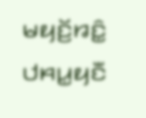ꤗꤟꤢꤩ꤬ꤙꤢꤨ꤭ ꤓꤌꤣ꤭ꤟꤢꤪ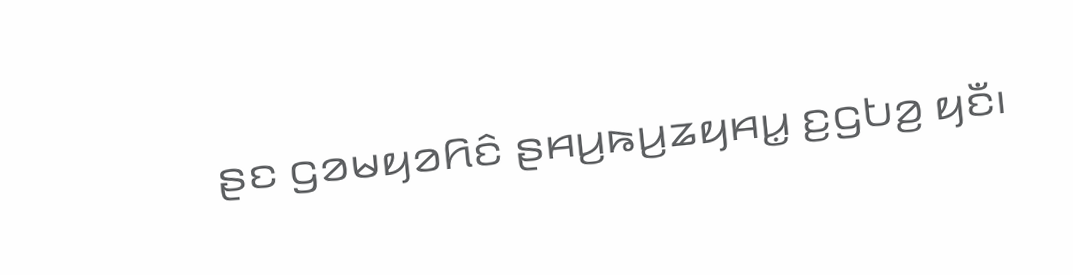ꤔꤢ ꤞꤤꤗꤟꤤꤖꤢꤨ ꤔꤌꤣ꤬ꤒꤣ꤬ꤘꤟꤌꤣ꤭ ꤢ꤬ꤞꤝꤤ꤬ ꤟꤢꤪ꤯